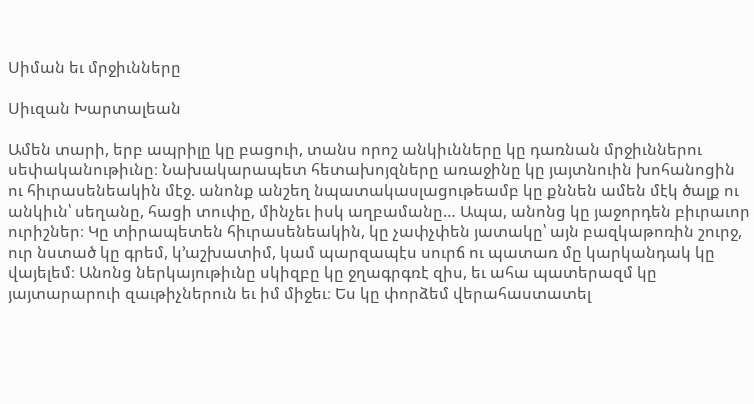Սիման եւ մրջիւնները

Սիւզան Խարտալեան

Ամեն տարի, երբ ապրիլը կը բացուի, տանս որոշ անկիւնները կը դառնան մրջիւններու սեփականութիւնը։ Նախակարապետ հետախոյզները առաջինը կը յայտնուին խոհանոցին ու հիւրասենեակին մէջ. անոնք անշեղ նպատակասլացութեամբ կը քննեն ամեն մէկ ծալք ու անկիւն՝ սեղանը, հացի տուփը, մինչեւ իսկ աղբամանը… Ապա, անոնց կը յաջորդեն բիւրաւոր ուրիշներ։ Կը տիրապետեն հիւրասենեակին, կը չափչփեն յատակը՝ այն բազկաթոռին շուրջ, ուր նստած կը գրեմ, կ’աշխատիմ, կամ պարզապէս սուրճ ու պատառ մը կարկանդակ կը վայելեմ։ Անոնց ներկայութիւնը սկիզբը կը ջղագրգռէ զիս, եւ ահա պատերազմ կը յայտարարուի զաւթիչներուն եւ իմ միջեւ։ Ես կը փորձեմ վերահաստատել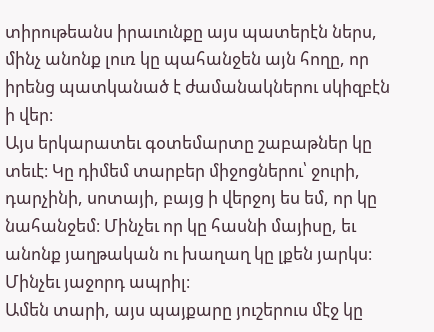տիրութեանս իրաւունքը այս պատերէն ներս, մինչ անոնք լուռ կը պահանջեն այն հողը, որ իրենց պատկանած է ժամանակներու սկիզբէն ի վեր։
Այս երկարատեւ գօտեմարտը շաբաթներ կը տեւէ։ Կը դիմեմ տարբեր միջոցներու՝ ջուրի, դարչինի, սոտայի, բայց ի վերջոյ ես եմ, որ կը նահանջեմ։ Մինչեւ որ կը հասնի մայիսը, եւ անոնք յաղթական ու խաղաղ կը լքեն յարկս։
Մինչեւ յաջորդ ապրիլ։
Ամեն տարի, այս պայքարը յուշերուս մէջ կը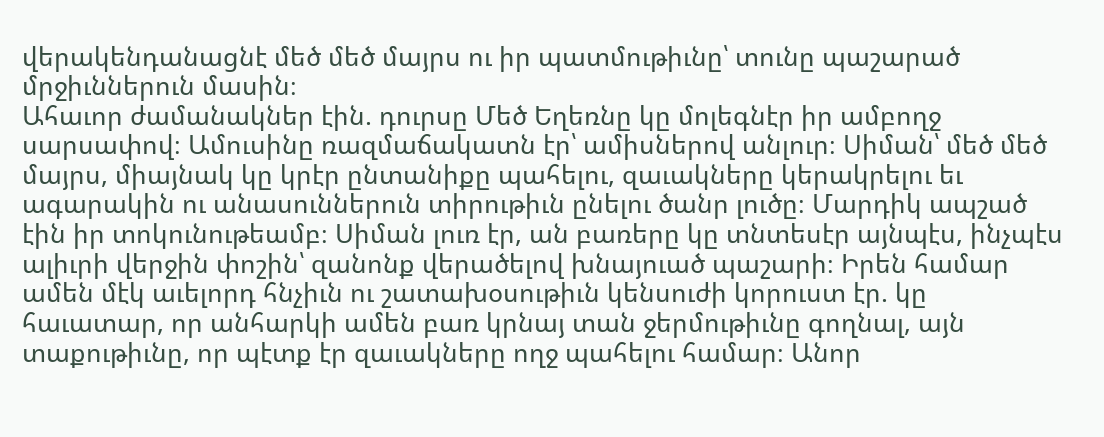վերակենդանացնէ մեծ մեծ մայրս ու իր պատմութիւնը՝ տունը պաշարած մրջիւններուն մասին։
Ահաւոր ժամանակներ էին. դուրսը Մեծ Եղեռնը կը մոլեգնէր իր ամբողջ սարսափով։ Ամուսինը ռազմաճակատն էր՝ ամիսներով անլուր։ Սիման՝ մեծ մեծ մայրս, միայնակ կը կրէր ընտանիքը պահելու, զաւակները կերակրելու եւ ագարակին ու անասուններուն տիրութիւն ընելու ծանր լուծը։ Մարդիկ ապշած էին իր տոկունութեամբ։ Սիման լուռ էր, ան բառերը կը տնտեսէր այնպէս, ինչպէս ալիւրի վերջին փոշին՝ զանոնք վերածելով խնայուած պաշարի։ Իրեն համար ամեն մէկ աւելորդ հնչիւն ու շատախօսութիւն կենսուժի կորուստ էր. կը հաւատար, որ անհարկի ամեն բառ կրնայ տան ջերմութիւնը գողնալ, այն տաքութիւնը, որ պէտք էր զաւակները ողջ պահելու համար։ Անոր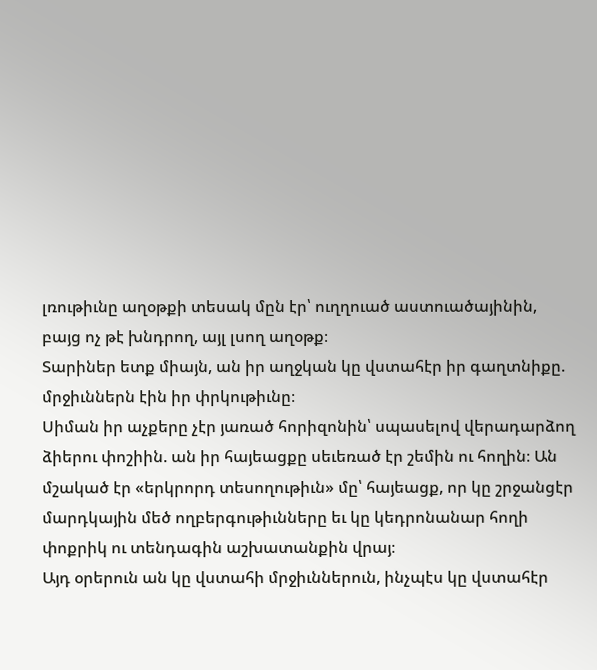լռութիւնը աղօթքի տեսակ մըն էր՝ ուղղուած աստուածայինին, բայց ոչ թէ խնդրող, այլ լսող աղօթք։
Տարիներ ետք միայն, ան իր աղջկան կը վստահէր իր գաղտնիքը. մրջիւններն էին իր փրկութիւնը։
Սիման իր աչքերը չէր յառած հորիզոնին՝ սպասելով վերադարձող ձիերու փոշիին. ան իր հայեացքը սեւեռած էր շեմին ու հողին։ Ան մշակած էր «երկրորդ տեսողութիւն» մը՝ հայեացք, որ կը շրջանցէր մարդկային մեծ ողբերգութիւնները եւ կը կեդրոնանար հողի փոքրիկ ու տենդագին աշխատանքին վրայ։
Այդ օրերուն ան կը վստահի մրջիւններուն, ինչպէս կը վստահէր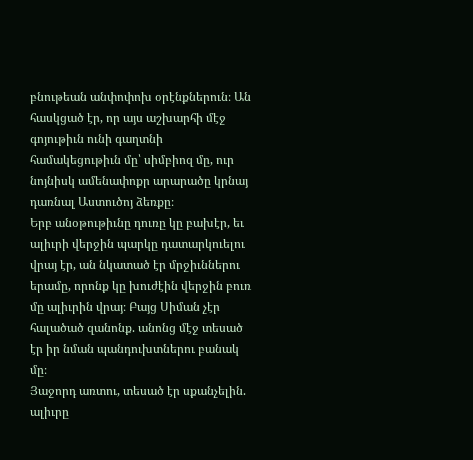բնութեան անփոփոխ օրէնքներուն։ Ան հասկցած էր, որ այս աշխարհի մէջ գոյութիւն ունի գաղտնի համակեցութիւն մը՝ սիմբիոզ մը, ուր նոյնիսկ ամենափոքր արարածը կրնայ դառնալ Աստուծոյ ձեռքը։
Երբ անօթութիւնը դուռը կը բախէր, եւ ալիւրի վերջին պարկը դատարկուելու վրայ էր, ան նկատած էր մրջիւններու երամը, որոնք կը խուժէին վերջին բուռ մը ալիւրին վրայ։ Բայց Սիման չէր հալածած զանոնք. անոնց մէջ տեսած էր իր նման պանդուխտներու բանակ մը։
Յաջորդ առտու, տեսած էր սքանչելին. ալիւրը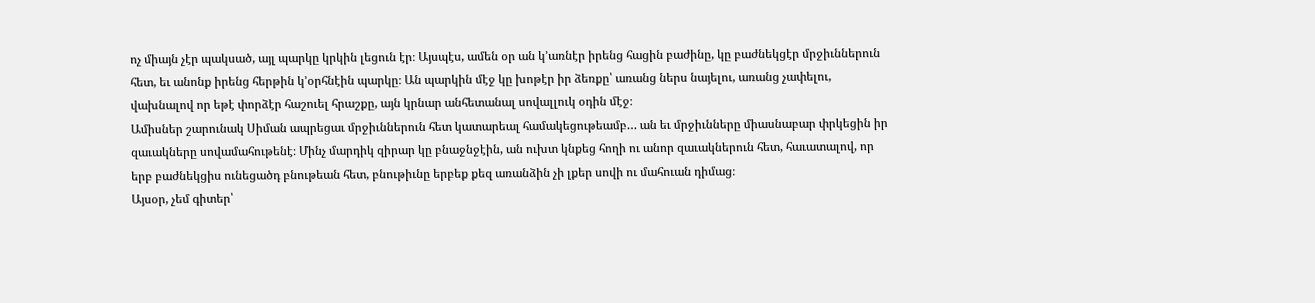ոչ միայն չէր պակսած, այլ պարկը կրկին լեցուն էր։ Այսպէս, ամեն օր ան կ’առնէր իրենց հացին բաժինը, կը բաժնեկցէր մրջիւններուն հետ, եւ անոնք իրենց հերթին կ’օրհնէին պարկը։ Ան պարկին մէջ կը խոթէր իր ձեռքը՝ առանց ներս նայելու, առանց չափելու, վախնալով որ եթէ փորձէր հաշուել հրաշքը, այն կրնար անհետանալ սովալլուկ օդին մէջ։
Ամիսներ շարունակ Սիման ապրեցաւ մրջիւններուն հետ կատարեալ համակեցութեամբ… ան եւ մրջիւնները միասնաբար փրկեցին իր զաւակները սովամահութենէ։ Մինչ մարդիկ զիրար կը բնաջնջէին, ան ուխտ կնքեց հողի ու անոր զաւակներուն հետ, հաւատալով, որ երբ բաժնեկցիս ունեցածդ բնութեան հետ, բնութիւնը երբեք քեզ առանձին չի լքեր սովի ու մահուան դիմաց։
Այսօր, չեմ գիտեր՝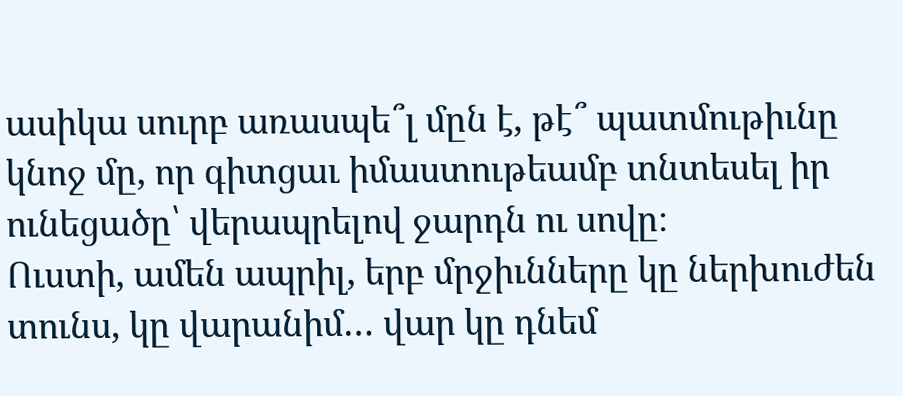ասիկա սուրբ առասպե՞լ մըն է, թէ՞ պատմութիւնը կնոջ մը, որ գիտցաւ իմաստութեամբ տնտեսել իր ունեցածը՝ վերապրելով ջարդն ու սովը։
Ուստի, ամեն ապրիլ, երբ մրջիւնները կը ներխուժեն տունս, կը վարանիմ… վար կը դնեմ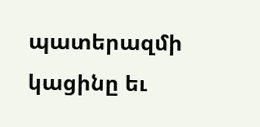պատերազմի կացինը եւ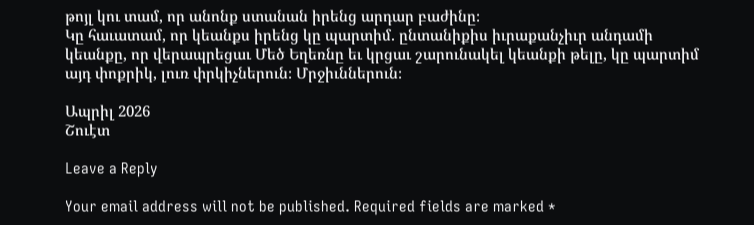թոյլ կու տամ, որ անոնք ստանան իրենց արդար բաժինը։
Կը հաւատամ, որ կեանքս իրենց կը պարտիմ. ընտանիքիս իւրաքանչիւր անդամի կեանքը, որ վերապրեցաւ Մեծ Եղեռնը եւ կրցաւ շարունակել կեանքի թելը, կը պարտիմ այդ փոքրիկ, լուռ փրկիչներուն։ Մրջիւններուն։

Ապրիլ 2026
Շուէտ

Leave a Reply

Your email address will not be published. Required fields are marked *